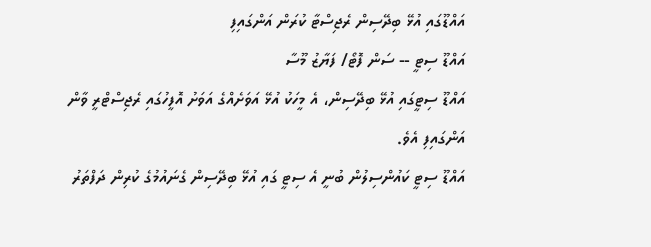އައްޑޫގައި އުޅޭ ބިދޭސިން ރެޖިސްޓާ ކުރަން އަންގައިފި
އައްޑޫ ސިޓީ -- ސަން ފޮޓޯ/ ފަޔާޒު މޫސާ
އައްޑޫ ސިޓީގައި އުޅޭ ބިދޭސިން، އެ މީހަކު އުޅޭ އަވަށެއްގެ އަވަށު އޮފީހުގައި ރެޖިސްޓްރީ ވާން އަންގައިފި އެވެ.
އައްޑޫ ސިޓީ ކައުންސިލުން ބުނީ އެ ސިޓީ ގައި އުޅޭ ބިދޭސިން ގެނައުމުގެ ކުރިން ދަފްތަރު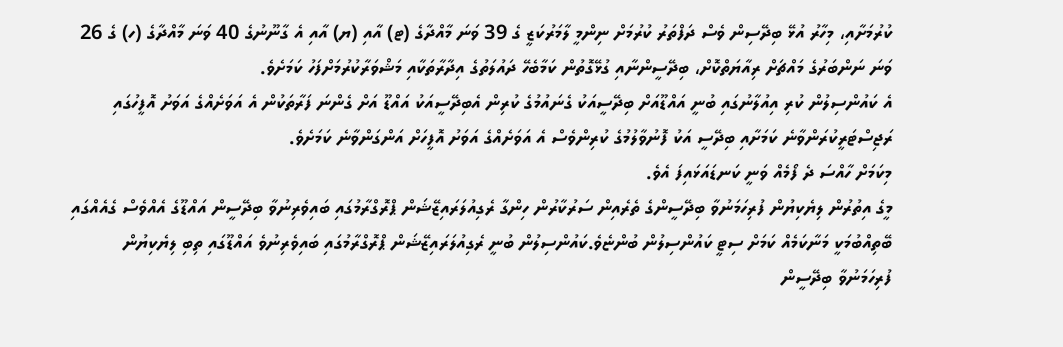ކުރުމަށާއި، މިހާރު އުޅޭ ބިދޭސިން ވެސް ދަފްތަރު ކުރުމަށް ނިންމީ ލާމަރުކަޒީ ގެ 39 ވަނަ މާއްދާގެ (ޓ) އާއި (ޔ) އާއި އެ ގާނޫނުގެ 40 ވަނަ މާއްދާގެ (ހ) ގެ 26 ވަނަ ނަންބަރުގެ މައްޗަށް ރިއާޔަތްކޮށް، ބިދޭސީންނާއި ގުޅޭގޮތުން ކަމާބެހޭ ދައުލަތުގެ އިދާރާތަކާއި މަޝްވަރާކުރުމަށްފަހު ކަމަށެވެ.
އެ ކައުންސިލުން ކުރި އިއުލާނުގައި ބުނީ އައްޑޫއަށް ބިދޭސީއަކު ގެނައުމުގެ ކުރިން އެބިދޭސީއަކު އައްޑޫ އަށް ގެންނަ ފަރާތަކުން އެ އަވަށެއްގެ އަވަށު އޮފީހުގައި ރަޖިސްޓަރީކުރަންވާނެ ކަމަށާއި ބިދޭސީ އަކު ފޮނުވާލުމުގެ ކުރިންވެސް އެ އަވަށެއްގެ އަވަށު އޮފީހަށް އަންގަންވާނެ ކަމަށެވެ.
މިކަމަށް ހާއްސަ ދެ ފޯމެއް ވަނީ ކަނޑައަޅައިފަ އެވެ.
މީގެ އިތުރުން ލިޔެކިޔުން ފުރިހަމަނުވާ ބިދޭސީންގެ ތެރެއިން ސަރުކާރުން ހިންގާ ރެގިއުލަރައިޒޭޝަން ޕްރޮގްރާމުގައި ބައިވެރިނުވާ ބިދޭސީން އައްޑޫގެ އެއްވެސް ގެއެއްގައި ބޭތިއްބުމަކީ މަނާކަމެއް ކަމަށް ސިޓީ ކައުންސިލުން ބުންޏެވެ.ކައުންސިލުން ބުނީ ރެގިއުލަރައިޒޭޝަން ޕްރޮގްރާމުގައި ބައިވެރިނުވެ އައްޑޫގައި ތިބި ލިޔެކިޔުން ފުރިހަމަނުވާ ބިދޭސީން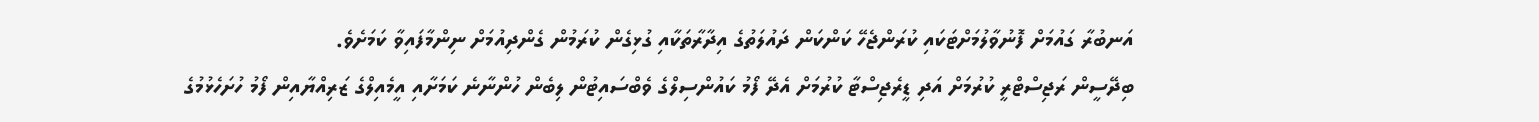އަނބުރާ ގައުމަށް ފޮނުވާލުމަށްޓަކައި ކުރަންޖެހޭ ކަންކަން ދައުލަތުގެ އިދާރާތަކާއި ގުޅިގެން ކުރަމުން ގެންދިއުމަށް ނިންމާފައިވާ ކަމަށެވެ.
ބިދޭސީން ރަޖިސްޓްރީ ކުރުމަށް އަދި ޑީރެޖިސްޓާ ކުރުމަށް އެދޭ ފޯމު ކައުންސިލްގެ ވެބްސައިޓުން ލިބެން ހުންނާނެ ކަމަށާއި އީމެއިލްގެ ޒަރިއްޔާއިން ފޯމު ހުށަހެޅުމުގެ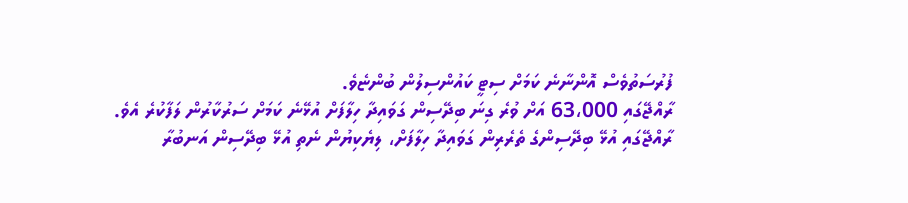ފުރުސަތުވެސް އޮންނާނެ ކަމަށް ސިޓީ ކައުންސިލުން ބުންޏެވެ.
ރާއްޖޭގައި 63،000 އަށް ވުރެ ގިނަ ބިދޭސިން ގަވައިދާ ހިލާފަށް އުޅޭނެ ކަމަށް ސަރުކާރުން ލަފާކުރެ އެވެ.
ރާއްޖޭގައި އުޅޭ ބިދޭސިންގެ ތެރެރިން ގަވައިދާ ހިލާފަށް، ލިޔެކިޔުން ނެތި އުޅޭ ބިދޭސިން އަނބުރާ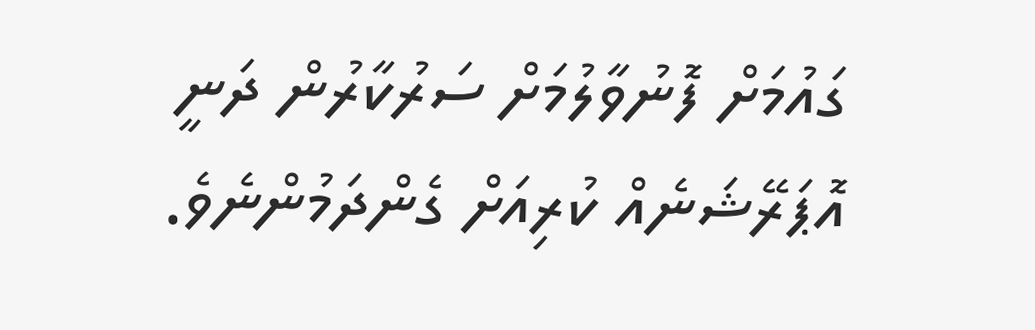ގައުމަށް ފޮނުވާލުމަށް ސަރުކާރުން ދަނީ އޮޕަރޭޝަނެއް ކުރިއަށް ގެންދަމުންނެވެ.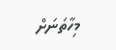މިހާތަނަށް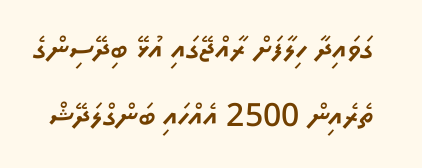ގަވައިދާ ހިލާފަށް ރާއްޖޭގައި އުޅޭ ބިދޭސިންގެ ތެރެއިން 2500 އެއްހައި ބަންގްލަދޭޝް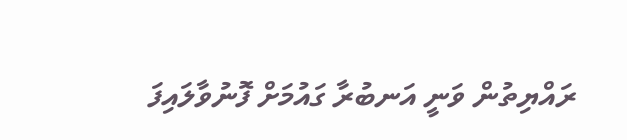ރައްޔިތުން ވަނީ އަނބުރާ ގައުމަށް ފޮނުވާލައިފަ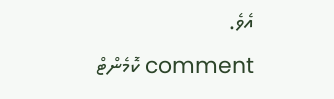އެވެ.
comment ކޮމެންޓް